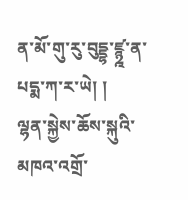ན་མོ་གུ་རུ་བུདྡྷ་ཛྙྰ་ན་པདྨ་ཀ་ར་ཡེ། །
ལྷན་སྐྱེས་ཆོས་སྐུའི་མཁའ་འགྲོ་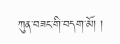ཀུན་བཟང་གི་བདག་མོ། །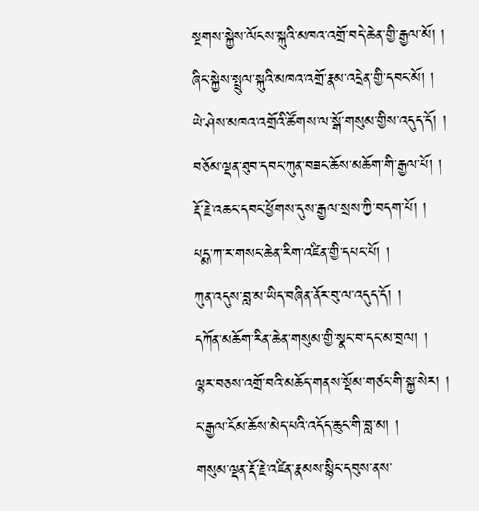སྔགས་སྐྱེས་ལོངས་སྐུའི་མཁའ་འགྲོ་བདེ་ཆེན་གྱི་རྒྱལ་མོ། །
ཞིང་སྐྱེས་སྤྲུལ་སྐུའི་མཁའ་འགྲོ་རྣམ་འདྲེན་གྱི་དབང་མོ། །
ཡེ་ཤེས་མཁའ་འགྲོའི་ཚོགས་ལ་སྒོ་གསུམ་གྱིས་འདུད་དོ། །
བཅོམ་ལྡན་ཐུབ་དབང་ཀུན་བཟང་ཆོས་མཆོག་གི་རྒྱལ་པོ། །
རྡོ་རྗེ་འཆང་དབང་ཕྱོགས་དུས་རྒྱལ་སྲས་ཀྱི་བདག་པོ། །
པདྨ་ཀ་ར་གསང་ཆེན་རིག་འཛིན་གྱི་དཔང་པོ། །
ཀུན་འདུས་བླ་མ་ཡིད་བཞིན་ནོར་བུ་ལ་འདུད་དོ། །
དཀོན་མཆོག་རིན་ཆེན་གསུམ་གྱི་སྣང་བ་དང་མ་བྲལ། །
ལྷར་བཅས་འགྲོ་བའི་མཆོད་གནས་སྡོམ་གཙང་གི་སྐྱ་སེར། །
ང་རྒྱལ་ངོམ་ཆོས་མེད་པའི་འདོད་ཆུང་གི་བླ་མ། །
གསུམ་ལྡན་རྡོ་རྗེ་འཛིན་རྣམས་སྙིང་དབུས་ནས་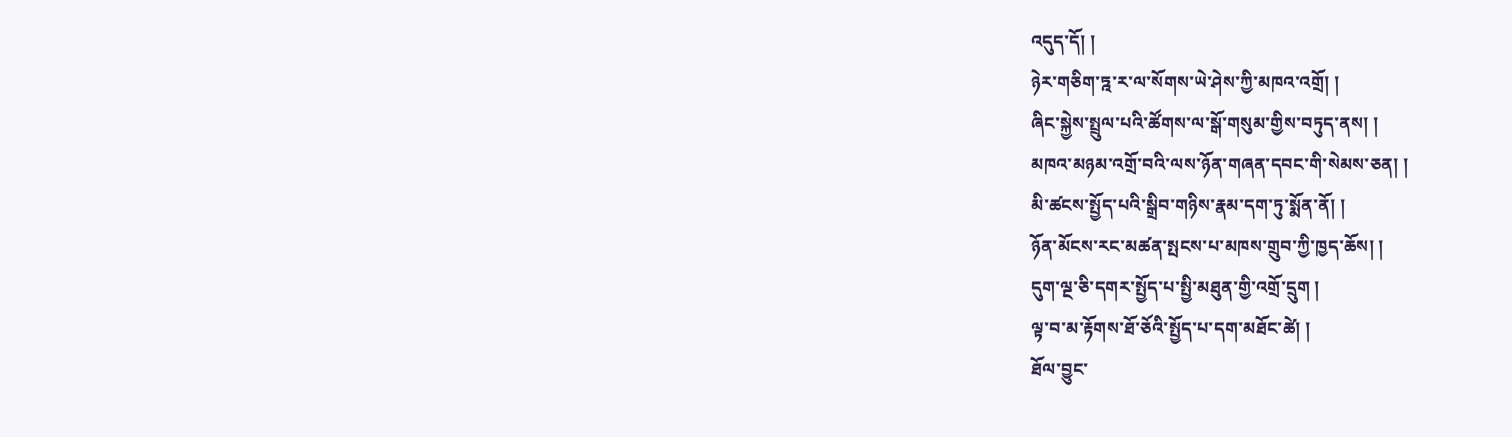འདུད་དོ། །
ཉེར་གཅིག་ཏྰ་ར་ལ་སོགས་ཡེ་ཤེས་ཀྱི་མཁའ་འགྲོ། །
ཞིང་སྐྱེས་སྤྲུལ་པའི་ཚོགས་ལ་སྒོ་གསུམ་གྱིས་བཏུད་ནས། །
མཁའ་མཉམ་འགྲོ་བའི་ལས་ཉོན་གཞན་དབང་གི་སེམས་ཅན། །
མི་ཚངས་སྤྱོད་པའི་སྒྲིབ་གཉིས་རྣམ་དག་ཏུ་སྨོན་ནོ། །
ཉོན་མོངས་རང་མཚན་སྤངས་པ་མཁས་གྲུབ་ཀྱི་ཁྱད་ཆོས། །
དུག་ལྔ་ཅི་དགར་སྤྱོད་པ་སྤྱི་མཐུན་གྱི་འགྲོ་དྲུག །
ལྟ་བ་མ་རྟོགས་ཐོ་ཅོའི་སྤྱོད་པ་དག་མཐོང་ཚེ། །
ཐོལ་བྱུང་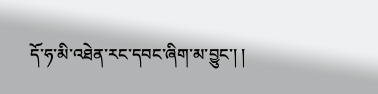དོ་ཧ་མི་འཐེན་རང་དབང་ཞིག་མ་བྱུང་། །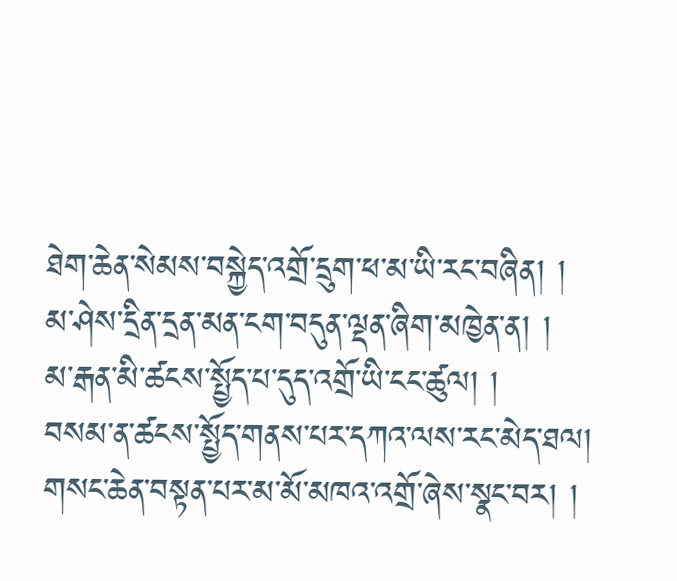ཐེག་ཆེན་སེམས་བསྐྱེད་འགྲོ་དྲུག་ཕ་མ་ཡི་རང་བཞིན། །
མ་ཤེས་དྲིན་དྲན་མན་ངག་བདུན་ལྡན་ཞིག་མཁྱེན་ན། །
མ་རྒན་མི་ཚངས་སྤྱོད་པ་དུད་འགྲོ་ཡི་ངང་ཚུལ། །
བསམ་ན་ཚངས་སྤྱོད་གནས་པར་དཀའ་ལས་རང་མེད་ཐལ།
གསང་ཆེན་བསྟན་པར་མ་མོ་མཁའ་འགྲོ་ཞེས་སྣང་བར། །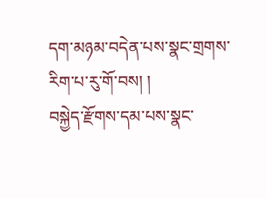དག་མཉམ་བདེན་པས་སྣང་གྲགས་རིག་པ་རུ་གོ་བས། །
བསྐྱེད་རྫོགས་དམ་པས་སྣང་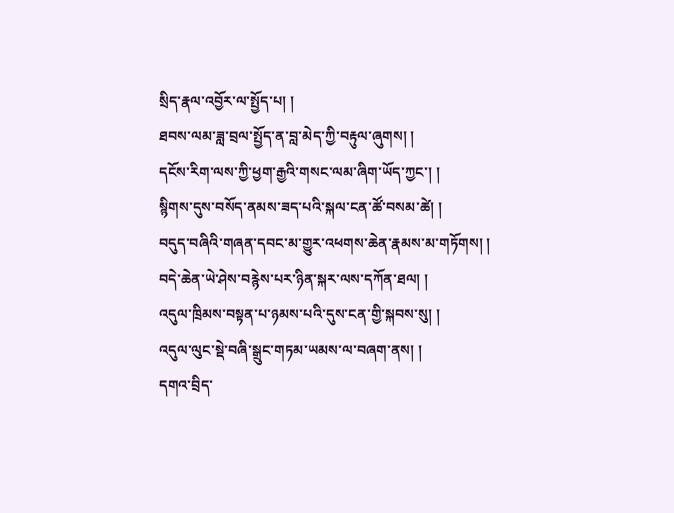སྲིད་རྣལ་འབྱོར་ལ་སྤྱོད་པ། །
ཐབས་ལམ་ཟླ་བྲལ་སྤྱོད་ན་བླ་མེད་ཀྱི་བརྟུལ་ཞུགས། །
དངོས་རིག་ལས་ཀྱི་ཕྱག་རྒྱའི་གསང་ལམ་ཞིག་ཡོད་ཀྱང་། །
སྙིགས་དུས་བསོད་ནམས་ཟད་པའི་སྐལ་ངན་ཚོ་བསམ་ཚེ། །
བདུད་བཞིའི་གཞན་དབང་མ་གྱུར་འཕགས་ཆེན་རྣམས་མ་གཏོགས། །
བདེ་ཆེན་ཡེ་ཤེས་བརྙེས་པར་ཉིན་སྐར་ལས་དཀོན་ཐལ། །
འདུལ་ཁྲིམས་བསྟན་པ་ཉམས་པའི་དུས་ངན་གྱི་སྐབས་སུ། །
འདུལ་ལུང་སྡེ་བཞི་སྒྲུང་གཏམ་ཡམས་ལ་བཞག་ནས། །
དགའ་བྲིད་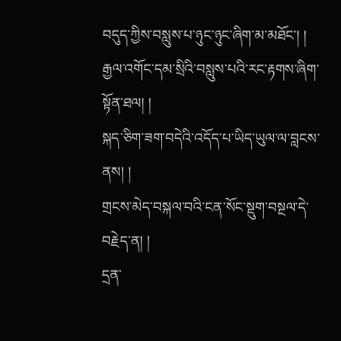བདུད་ཀྱིས་བསླུས་པ་ཉུང་ཉུང་ཞིག་མ་མཐོང་། །
རྒྱལ་འགོང་དམ་སྲིའི་བསླུས་པའི་རང་རྟགས་ཞིག་སྟོན་ཐལ། །
སྐད་ཅིག་ཟག་བདེའི་འདོད་པ་ཡིད་ཡུལ་ལ་བླངས་ནས། །
གྲངས་མེད་བསྐལ་བའི་ངན་སོང་སྡུག་བསྔལ་དེ་བརྗེད་ན། །
དྲན་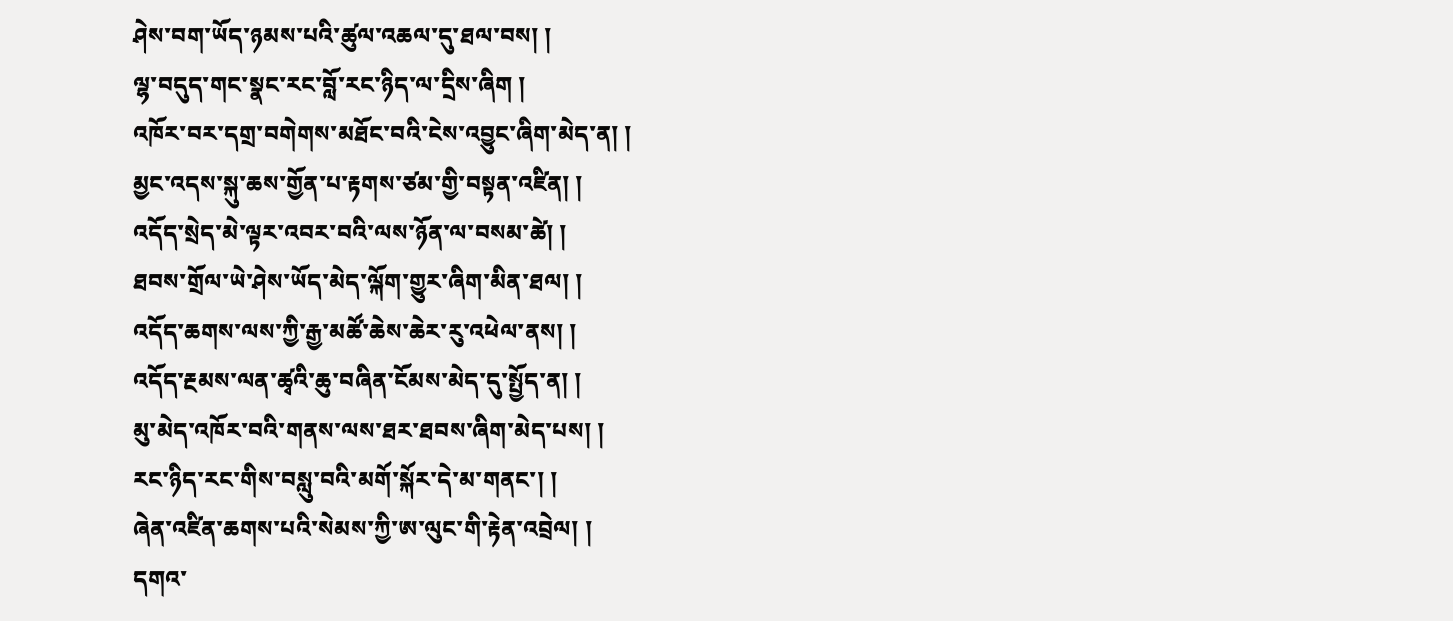ཤེས་བག་ཡོད་ཉམས་པའི་ཚུལ་འཆལ་དུ་ཐལ་བས། །
ལྷ་བདུད་གང་སྣང་རང་བློ་རང་ཉིད་ལ་དྲིས་ཞིག །
འཁོར་བར་དགྲ་བགེགས་མཐོང་བའི་ངེས་འབྱུང་ཞིག་མེད་ན། །
མྱང་འདས་སྐུ་ཆས་གྱོན་པ་རྟགས་ཙམ་གྱི་བསྟན་འཛིན། །
འདོད་སྲེད་མེ་ལྟར་འབར་བའི་ལས་ཉོན་ལ་བསམ་ཚེ། །
ཐབས་གྲོལ་ཡེ་ཤེས་ཡོད་མེད་ལྐོག་གྱུར་ཞིག་མིན་ཐལ། །
འདོད་ཆགས་ལས་ཀྱི་རྒྱ་མཚོ་ཆེས་ཆེར་རུ་འཕེལ་ནས། །
འདོད་རྔམས་ལན་ཚྭའི་ཆུ་བཞིན་ངོམས་མེད་དུ་སྤྱོད་ན། །
མུ་མེད་འཁོར་བའི་གནས་ལས་ཐར་ཐབས་ཞིག་མེད་པས། །
རང་ཉིད་རང་གིས་བསླུ་བའི་མགོ་སྐོར་དེ་མ་གནང་། །
ཞེན་འཛིན་ཆགས་པའི་སེམས་ཀྱི་ཨ་ལུང་གི་རྟེན་འབྲེལ། །
དགའ་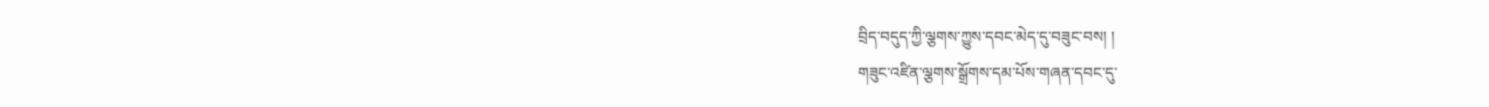བྲིད་བདུད་ཀྱི་ལྕགས་ཀྱུས་དབང་མེད་དུ་བཟུང་བས། །
གཟུང་འཛིན་ལྕགས་སྒྲོགས་དམ་པོས་གཞན་དབང་དུ་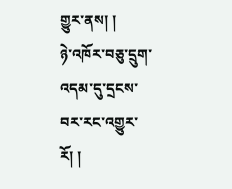གྱུར་ནས། །
ཉེ་འཁོར་བཅུ་དྲུག་འདམ་དུ་དྲངས་བར་རང་འགྱུར་རོ། །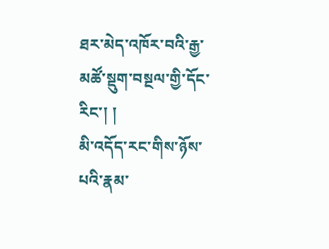ཐར་མེད་འཁོར་བའི་རྒྱ་མཚོ་སྡུག་བསྔལ་གྱི་དོང་རིང་། །
མི་འདོད་རང་གིས་ཉོས་པའི་རྣམ་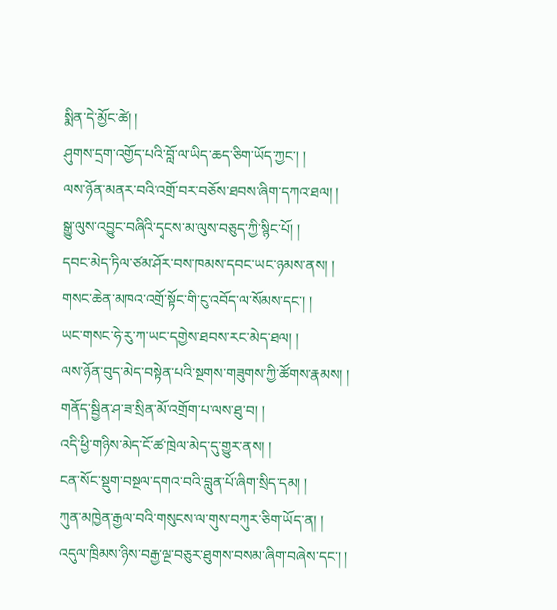སྨིན་དེ་མྱོང་ཚེ། །
ཤུགས་དྲག་འགྱོད་པའི་བློ་ལ་ཡིད་ཆད་ཅིག་ཡོད་ཀྱང་། །
ལས་ཉོན་མནར་བའི་འགྲོ་བར་བཅོས་ཐབས་ཞིག་དཀའ་ཐལ། །
སྒྱུ་ལུས་འབྱུང་བཞིའི་དྭངས་མ་ལུས་བཅུད་ཀྱི་སྙིང་པོ། །
དབང་མེད་ཏིལ་ཙམ་ཤོར་བས་ཁམས་དབང་ཡང་ཉམས་ནས། །
གསང་ཆེན་མཁའ་འགྲོ་སྟོང་གི་ངུ་འབོད་ལ་སོམས་དང་། །
ཡང་གསང་ཧེ་རུ་ཀ་ཡང་དགྱེས་ཐབས་རང་མེད་ཐལ། །
ལས་ཉོན་བུད་མེད་བསྟེན་པའི་སྔགས་གཟུགས་ཀྱི་ཚོགས་རྣམས། །
གནོད་སྦྱིན་ཤ་ཟ་སྲིན་མོ་འགྲོག་པ་ལས་ཐུ་བ། །
འདི་ཕྱི་གཉིས་མེད་ངོ་ཚ་ཁྲེལ་མེད་དུ་གྱུར་ནས། །
ངན་སོང་སྡུག་བསྔལ་དགའ་བའི་བླུན་པོ་ཞིག་སྲིད་དམ། །
ཀུན་མཁྱེན་རྒྱལ་བའི་གསུངས་ལ་གུས་བཀུར་ཅིག་ཡོད་ན། །
འདུལ་ཁྲིམས་ཉིས་བརྒྱ་ལྔ་བཅུར་ཐུགས་བསམ་ཞིག་བཞེས་དང་། །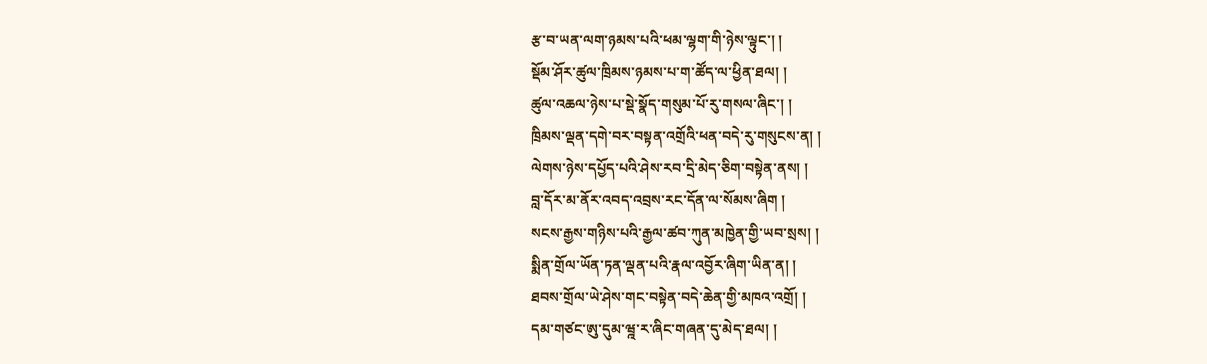རྩ་བ་ཡན་ལག་ཉམས་པའི་ཕམ་ལྷག་གི་ཉེས་ལྟུང་། །
སྡོམ་ཤོར་ཚུལ་ཁྲིམས་ཉམས་པ་ག་ཚོད་ལ་ཕྱིན་ཐལ། །
ཚུལ་འཆལ་ཉེས་པ་སྡེ་སྣོད་གསུམ་པོ་རུ་གསལ་ཞིང་། །
ཁྲིམས་ལྡན་དགེ་བར་བསྟན་འགྲོའི་ཕན་བདེ་རུ་གསུངས་ན། །
ལེགས་ཉེས་དཔྱོད་པའི་ཤེས་རབ་དྲི་མེད་ཅིག་བསྟེན་ནས། །
བླ་དོར་མ་ནོར་འབད་འབྲས་རང་དོན་ལ་སོམས་ཞིག །
སངས་རྒྱས་གཉིས་པའི་རྒྱལ་ཚབ་ཀུན་མཁྱེན་གྱི་ཡབ་སྲས། །
སྨིན་གྲོལ་ཡོན་ཏན་ལྡན་པའི་རྣལ་འབྱོར་ཞིག་ཡིན་ན། །
ཐབས་གྲོལ་ཡེ་ཤེས་གང་བསྟེན་བདེ་ཆེན་གྱི་མཁའ་འགྲོ། །
དམ་གཙང་ཨུ་དུམ་ཝྰ་ར་ཞིང་གཞན་དུ་མེད་ཐལ། །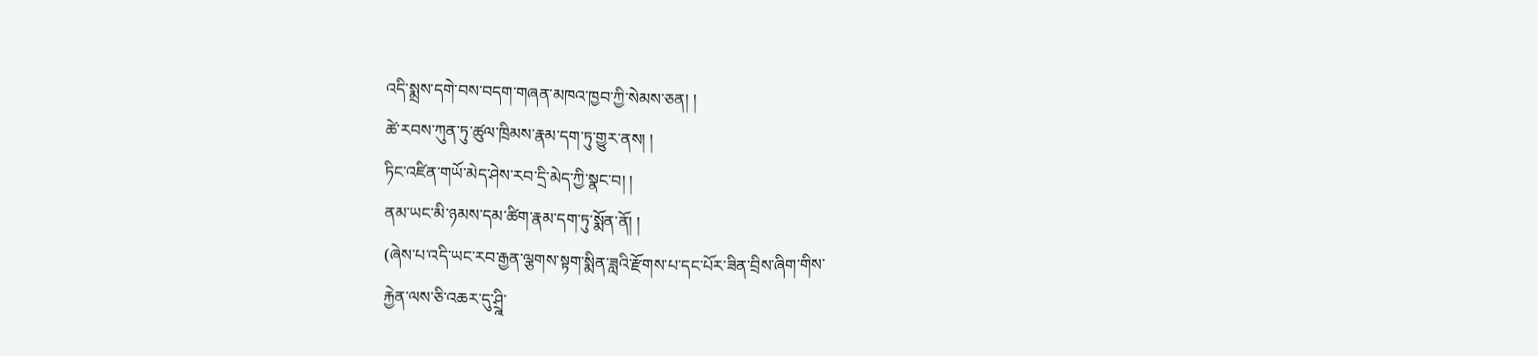འདི་སྨྲས་དགེ་བས་བདག་གཞན་མཁའ་ཁྱབ་ཀྱི་སེམས་ཅན། །
ཚེ་རབས་ཀུན་ཏུ་ཚུལ་ཁྲིམས་རྣམ་དག་ཏུ་གྱུར་ནས། །
ཏིང་འཛིན་གཡོ་མེད་ཤེས་རབ་དྲི་མེད་ཀྱི་སྣང་བ། །
ནམ་ཡང་མི་ཉམས་དམ་ཚིག་རྣམ་དག་ཏུ་སྨོན་ནོ། །
(ཞེས་པ་འདི་ཡང་རབ་རྒྱན་ལྕགས་སྟག་སྨིན་ཟླའི་རྫོགས་པ་དང་པོར་ཟིན་བྲིས་ཞིག་གིས་
རྐྱེན་ལས་ཅི་འཆར་དུ་ཤྲྰི་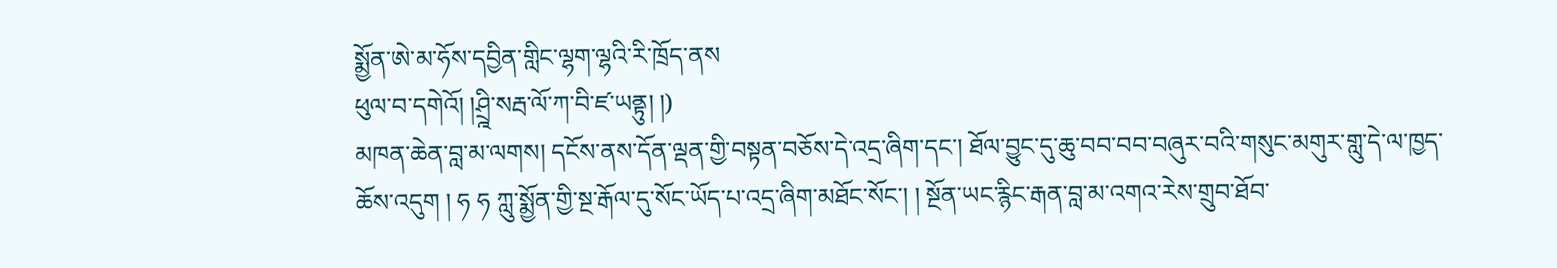སྨྱོན་ཨེ་མ་ཧོས་དབྱིན་གླིང་ལྷག་ལྷའི་རི་ཁྲོད་ནས
ཕུལ་བ་དགེའོ། །ཤྲྰི་སརྦ་ལོ་ཀ་བི་ཛ་ཡནྟུ། །)
མཁན་ཆེན་བླ་མ་ལགས། དངོས་ནས་དོན་ལྡན་གྱི་བསྟན་བཅོས་དེ་འདྲ་ཞིག་དང་། ཐོལ་བྱུང་དུ་ཆུ་བབ་བབ་བཞུར་བའི་གསུང་མགུར་གླུ་དེ་ལ་ཁྱད་ཆོས་འདུག ། ཧ ཧ ཀླུ་སྨྱོན་གྱི་སྔ་རྒོལ་དུ་སོང་ཡོད་པ་འདྲ་ཞིག་མཐོང་སོང་། ། སྔོན་ཡང་རྙིང་རྒན་བླ་མ་འགའ་རེས་གྲུབ་ཐོབ་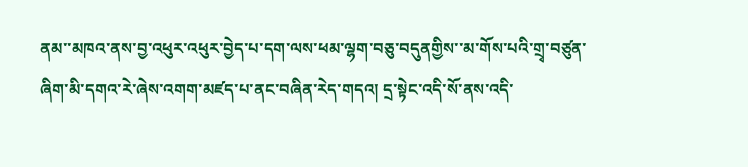ནམ་་མཁའ་ནས་བྱ་འཕུར་འཕུར་བྱེད་པ་དག་ལས་ཕམ་ལྷག་བཅུ་བདུནགྱིས་་མ་གོས་པའི་གྲྭ་བཙུན་ཞིག་མི་དགའ་རེ་ཞེས་འགག་མཛད་པ་ནང་བཞིན་རེད་གདའ། དྲ་སྟེང་འདི་སོ་ནས་འདི་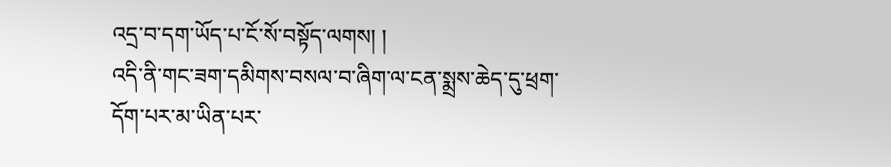འདྲ་བ་དག་ཡོད་པ་ངོ་སོ་བསྟོད་ལགས། །
འདི་ནི་གང་ཟག་དམིགས་བསལ་བ་ཞིག་ལ་ངན་སྨྲས་ཆེད་དུ་ཕྲག་དོག་པར་མ་ཡིན་པར་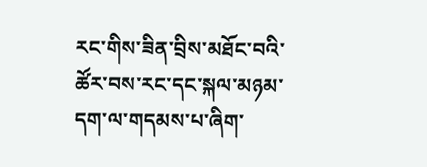རང་གིས་ཟིན་བྲིས་མཐོང་བའི་ཚོར་བས་རང་དང་སྐལ་མཉམ་དག་ལ་གདམས་པ་ཞིག་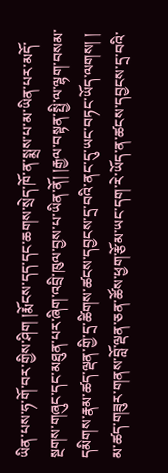ཡིན་པས་ཧ་གོ་བར་གྱིས་ཤིག །རྨོངས་དད་དང་ཆགས་སྲེད་ཁོ་ན་སྨྲས་པ་མ་ཡིན་པར་མདོ་སྔགས་གཞུང་དང་མཐུན་པར་ཞིག་འབྲི་ཁུལ་བྱས་པ་ཡིན་ནོ། །རྒྱལ་བསྟན་སྤྱི་ལ་ལྷག་བསམ་དམིགས་རྣམ་ཚད་ལྡན་གྱི་དྲ་ཚིགས་ཚངས་དབྱངས་དྲ་བའི་ནང་དུ་ཡང་བཏང་ཡོད་ལགས། ། མ་ཚད་གཟུར་གནས་བློ་ལྡན་ཅན་ཚོས་ཕྱག་རྩོམ་ཡང་དག་རེ་ཡོད་ན་ཚངས་དབྱངས་དྲ་བའི་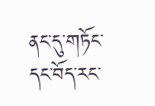ནང་དུ་གཏོང་དང་བོད་རང་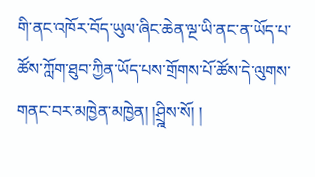གི་ནང་འཁོར་བོད་ཡུལ་ཞིང་ཆེན་ལྔ་ཡི་ནང་ན་ཡོད་པ་ཚོས་ཀློག་ཐུབ་ཀྱིན་ཡོད་པས་གྲོགས་པོ་ཚོས་དེ་ལུགས་གནང་བར་མཁྱེན་མཁྱེན། །ཤྲྰིས་སོ། །